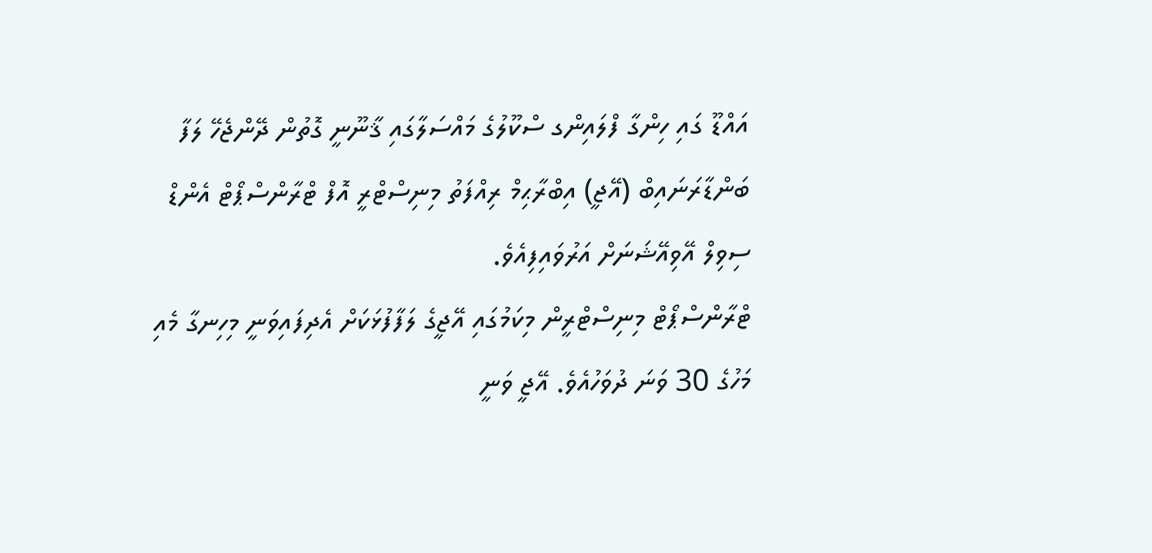އައްޑޫ ގައި ހިންގާ ފްލައިންގ ސްކޫލުގެ މައްސަލާގައި ޤާނޫނީ ގޮތުން ދޭންޖެހޭ ލަފާ ބަންޑާރަނައިބް (އޭޖީ) އިބްރާޙިމް ރިއްފަތު މިނިސްޓްރީ އޮފް ޓްރާންސްޕޯޓް އެންޑް ސިވިލް އޭވިއޭޝަނަށް އަރުވައިފިއެވެ.
ޓްރާންސްޕޯޓް މިނިސްޓްރީން މިކަމުގައި އޭޖީގެ ލަފާފުޅަކަށް އެދިފައިވަނީ މިހިނގާ މެއި މަހުގެ 30 ވަނަ ދުވަހުއެވެ. އޭޖީ ވަނީ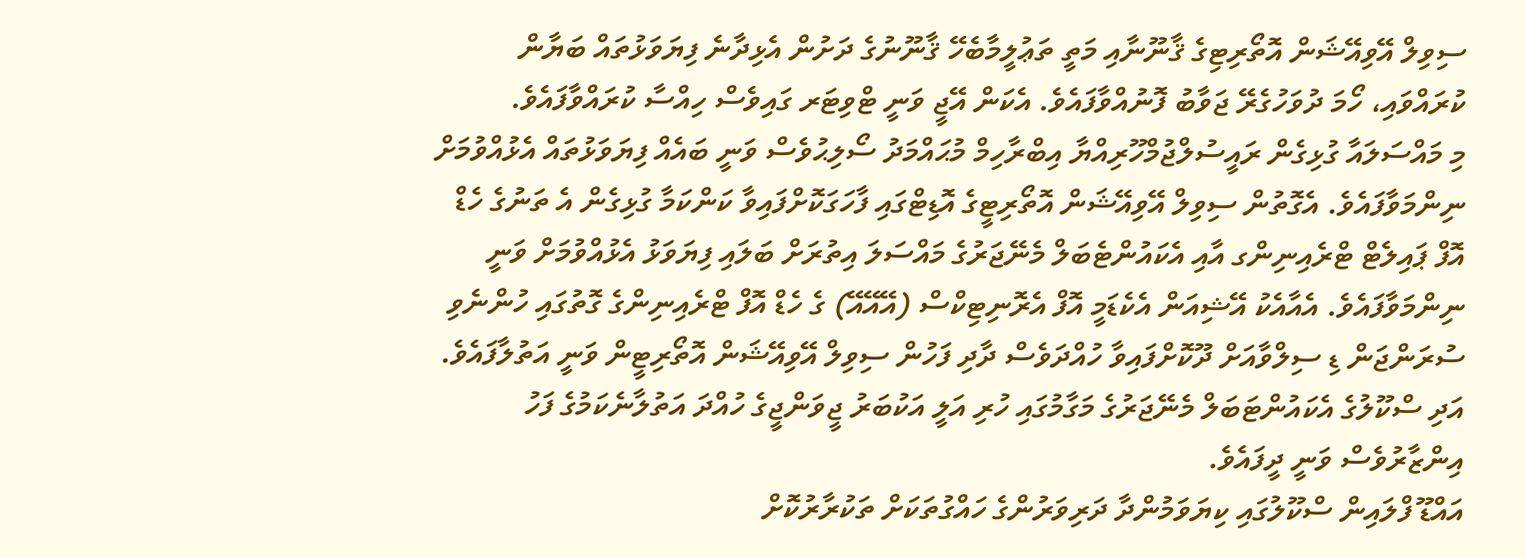ސިވިލް އޭވިއޭޝަން އޮތޯރިޓިގެ ޤާނޫނާއި މަތީ ތަޢުލީމާބެހޭ ޤާނޫނުގެ ދަށުން އެޅިދާނެ ފިޔަވަޅުތައް ބަޔާން ކުރައްވައި، ހޯމަ ދުވަހުގެރޭ ޖަވާބު ފޮނުއްވާފައެވެ. އެކަން އޭޖީ ވަނީ ޓްވިޓަރ ގައިވެސް ހިއްސާ ކުރައްވާފައެވެ.
މި މައްސަލައާ ގުޅިގެން ރައީސުލްޖުމްހޫރިއްޔާ އިބްރާހިމް މުޙައްމަދު ސޯލިޙުވެސް ވަނީ ބައެއް ފިޔަވަޅުތައް އެޅުއްވުމަށް ނިންމަވާފައެވެ. އެގޮތުން ސިވިލް އޭވިއޭޝަން އޮތޯރިޓީގެ އޮޑިޓްގައި ފާހަގަކޮށްފައިވާ ކަންކަމާ ގުޅިގެން އެ ތަނުގެ ހެޑް އޮފް ޕައިލެޓް ޓްރެއިނިންގ އާއި އެކައުންޓެބަލް މެނޭޖަރުގެ މައްސަލަ އިތުރަށް ބަލައި ފިޔަވަޅު އެޅުއްވުމަށް ވަނީ ނިންމަވާފައެވެ. އެއާއެކު އޭޝިއަން އެކެޑަމީ އޮފް އެރޮނިޓިކްސް (އޭއޭއޭ) ގެ ހެޑް އޮފް ޓްރެއިނިންގެ ގޮތުގައި ހުންނެވި ސުރަންޖަން ޑި ސިލްވާއަށް ދޫކޮށްފައިވާ ހުއްދަވެސް ދާދި ފަހުން ސިވިލް އޭވިއޭޝަން އޮތޯރިޓީން ވަނީ އަތުލާފައެވެ. އަދި ސްކޫލުގެ އެކައުންޓަބަލް މެނޭޖަރުގެ މަގާމުގައި ހުރި އަލީ އަކުބަރު ޖީވަންޖީގެ ހުއްދަ އަތުލާނެކަމުގެ ފަހު އިންޒާރުވެސް ވަނީ ދީފައެވެ.
އައްޑޫ ފްލައިން ސްކޫލުގައި ކިޔަވަމުންދާ ދަރިވަރުންގެ ހައްގުތަކަށް ތަކުރާރުކޮށް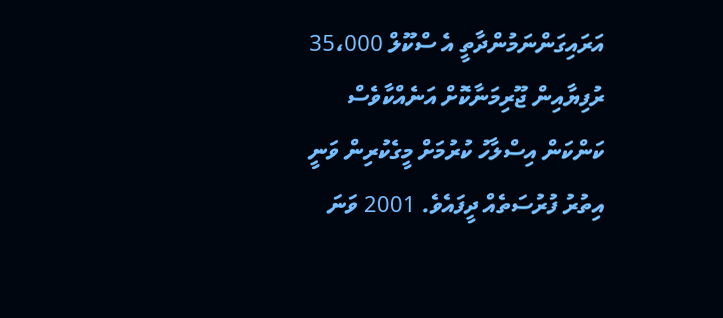އަރައިގަންނަމުންދާތީ އެ ސްކޫލް 35،000 ރުފިޔާއިން ޖޫރިމަނާކޮށް އަނެއްކާވެސް ކަންކަން އިސްލާހު ކުރުމަށް މީގެކުރިން ވަނީ އިތުރު ފުރުސަތެއް ދީފައެވެ. 2001 ވަނަ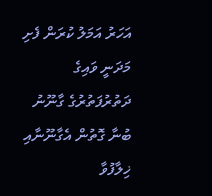އަހަރު އަމަލު ކުރަން ފެށި މަދަނީ ވައިގެ ދަތުރުފަތުރުގެ ގާނޫނު ބުނާ ގޮތުން އެގާނޫނާއި ޚިލާފުވާ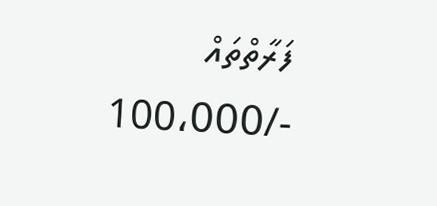ފަރާތްތައް -/100،000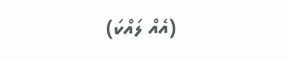(އެއް ލައްކަ)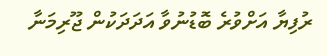ރުފިޔާ އަށްވުރެ ބޮޑުނުވާ އަދަދަކުން ޖޫރިމަނާ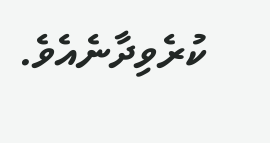ކުރެވިދާނެއެވެ.